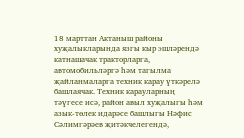18 марттан Актаныш районы хуҗалыкларында язгы кыр эшләрендә катнашачак тракторларга, автомобильләргә һәм тагылма җайланмаларга техник карау үткәрелә башлаячак. Техник карауларның тәүгесе исә, район авыл хуҗалыгы һәм азык-төлек идарәсе башлыгы Нәфис Сәлимгәрәев җитәкчелегендә,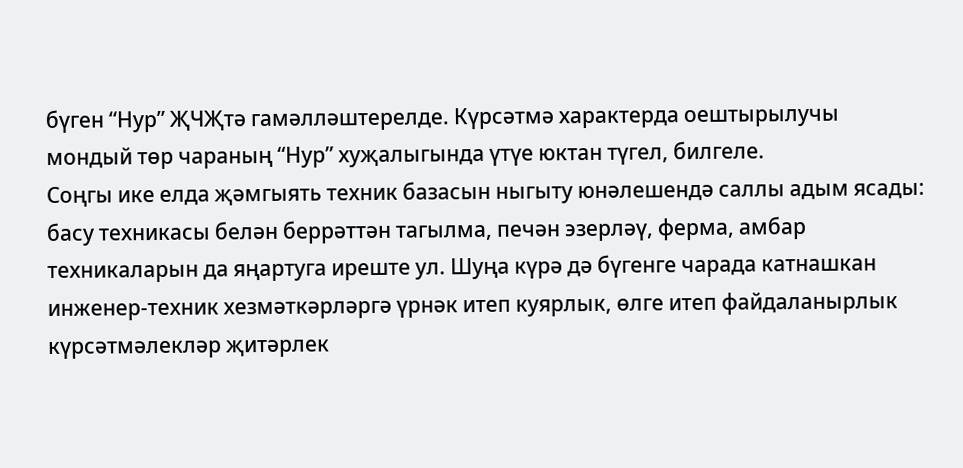бүген “Нур” ҖЧҖтә гамәлләштерелде. Күрсәтмә характерда оештырылучы мондый төр чараның “Нур” хуҗалыгында үтүе юктан түгел, билгеле.
Соңгы ике елда җәмгыять техник базасын ныгыту юнәлешендә саллы адым ясады: басу техникасы белән беррәттән тагылма, печән эзерләү, ферма, амбар техникаларын да яңартуга иреште ул. Шуңа күрә дә бүгенге чарада катнашкан инженер-техник хезмәткәрләргә үрнәк итеп куярлык, өлге итеп файдаланырлык күрсәтмәлекләр җитәрлек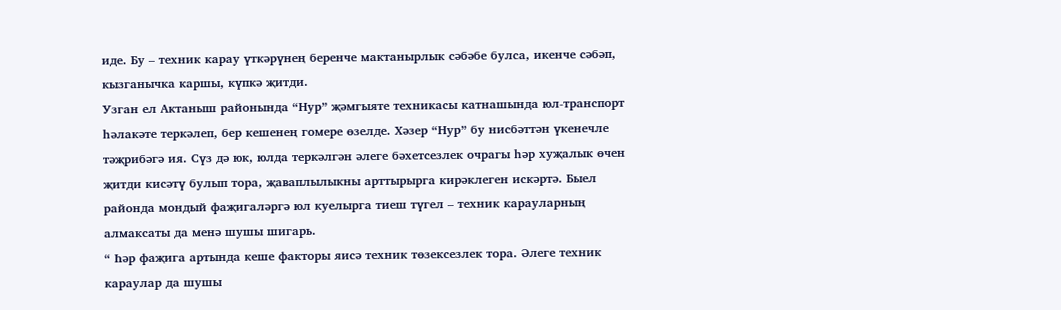иде. Бу – техник карау үткәрүнең беренче мактанырлык сәбәбе булса, икенче сәбәп, кызганычка каршы, күпкә җитди.
Узган ел Актаныш районында “Нур” җәмгыяте техникасы катнашында юл-транспорт һәлакәте теркәлеп, бер кешенең гомере өзелде. Хәзер “Нур” бу нисбәттән үкенечле тәҗрибәгә ия. Сүз дә юк, юлда теркәлгән әлеге бәхетсезлек очрагы һәр хуҗалык өчен җитди кисәтү булып тора, җаваплылыкны арттырырга кирәклеген искәртә. Быел районда мондый фаҗигаләргә юл куелырга тиеш түгел – техник карауларның алмаксаты да менә шушы шигарь.
“ Һәр фаҗига артында кеше факторы яисә техник төзексезлек тора. Әлеге техник караулар да шушы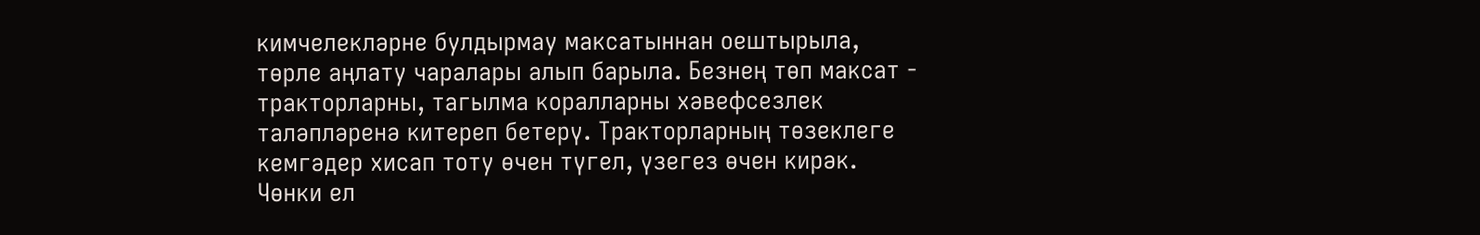кимчелекләрне булдырмау максатыннан оештырыла, төрле аңлату чаралары алып барыла. Безнең төп максат - тракторларны, тагылма коралларны хәвефсезлек таләпләренә китереп бетерү. Тракторларның төзеклеге кемгәдер хисап тоту өчен түгел, үзегез өчен кирәк. Чөнки ел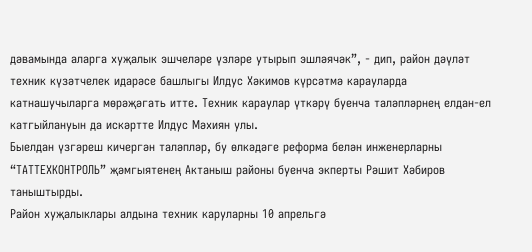дәвамында аларга хуҗалык эшчеләре үзләре утырып эшләячәк”, - дип, район дәүләт техник күзәтчелек идарәсе башлыгы Илдус Хәкимов күрсәтмә карауларда катнашучыларга мөрәҗәгать итте. Техник караулар үткәрү буенча таләпләрнең елдан-ел катгыйлануын да искәртте Илдус Мәхиян улы.
Быелдан үзгәреш кичергән таләпләр, бу өлкәдәге реформа белән инженерларны “ТАТТЕХКОНТРОЛЬ” җәмгыятенең Актаныш районы буенча экперты Рәшит Хәбиров таныштырды.
Район хуҗалыклары алдына техник каруларны 10 апрельгә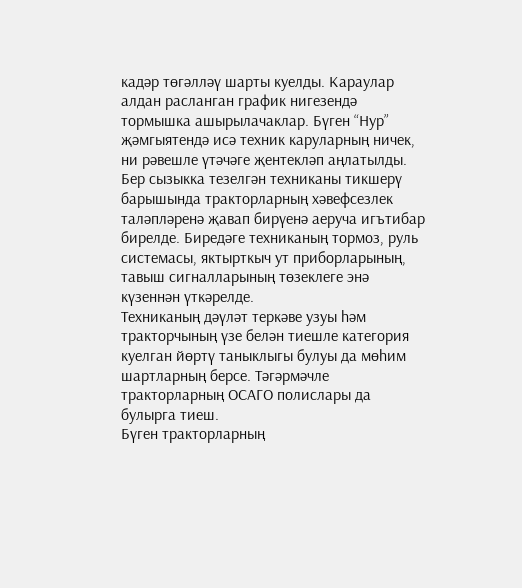кадәр төгәлләү шарты куелды. Караулар алдан расланган график нигезендә тормышка ашырылачаклар. Бүген “Нур” җәмгыятендә исә техник каруларның ничек, ни рәвешле үтәчәге җентекләп аңлатылды. Бер сызыкка тезелгән техниканы тикшерү барышында тракторларның хәвефсезлек таләпләренә җавап бирүенә аеруча игътибар бирелде. Биредәге техниканың тормоз, руль системасы, яктырткыч ут приборларының, тавыш сигналларының төзеклеге энә күзеннән үткәрелде.
Техниканың дәүләт теркәве узуы һәм тракторчының үзе белән тиешле категория куелган йөртү таныклыгы булуы да мөһим шартларның берсе. Тәгәрмәчле тракторларның ОСАГО полислары да булырга тиеш.
Бүген тракторларның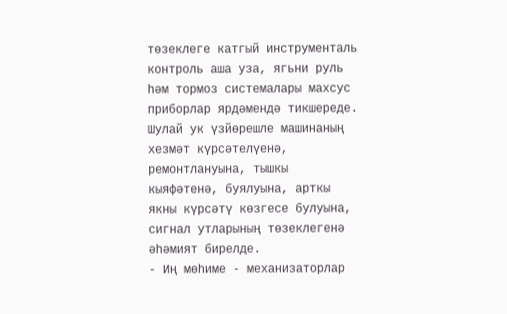төзеклеге катгый инструменталь контроль аша уза, ягьни руль һәм тормоз системалары махсус приборлар ярдәмендә тикшереде. Шулай ук үзйөрешле машинаның хезмәт күрсәтелүенә, ремонтлануына, тышкы кыяфәтенә, буялуына, арткы якны күрсәтү көзгесе булуына, сигнал утларының төзеклегенә әһәмият бирелде.
- Иң мөһиме - механизаторлар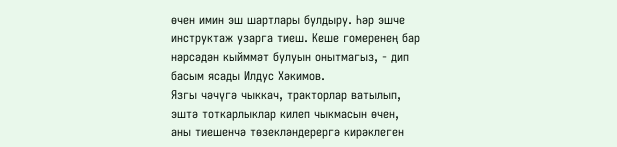өчен имин эш шартлары булдыру. Һәр эшче инструктаж узарга тиеш. Кеше гомеренең бар нәрсәдән кыйммәт булуын онытмагыз, - дип басым ясады Илдус Хәкимов.
Язгы чәчүгә чыккач, тракторлар ватылып, эштә тоткарлыклар килеп чыкмасын өчен, аны тиешенчә төзекләндерергә кирәклеген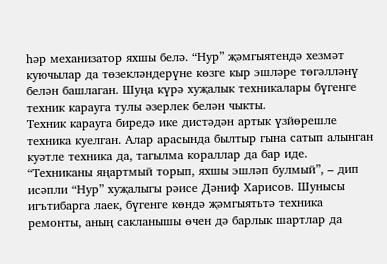һәр механизатор яхшы белә. “Нур” җәмгыятендә хезмәт куючылар да төзекләндерүне көзге кыр эшләре төгәлләнү белән башлаган. Шуңа күрә хуҗалык техникалары бүгенге техник карауга тулы әзерлек белән чыкты.
Техник карауга биредә ике дистәдән артык үзйөрешле техника куелган. Алар арасында былтыр гына сатып алынган куәтле техника да, тагылма кораллар да бар иде.
“Техниканы яңартмый торып, яхшы эшләп булмый”, – дип исәпли “Нур” хуҗалыгы рәисе Дәниф Харисов. Шунысы игътибарга лаек, бүгенге көндә җәмгыятьтә техника ремонты, аның сакланышы өчен дә барлык шартлар да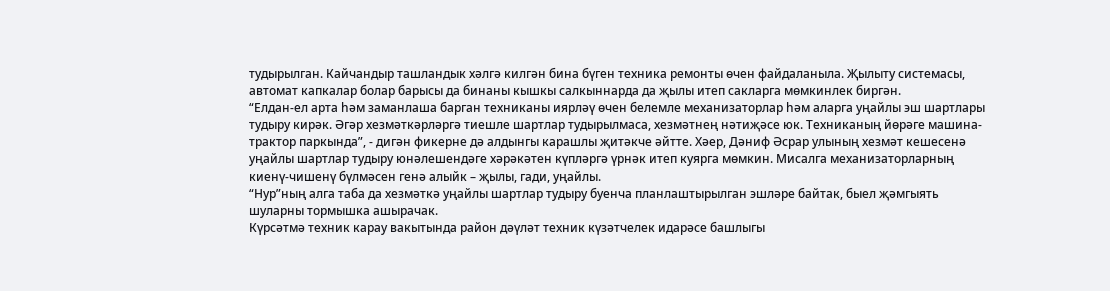тудырылган. Кайчандыр ташландык хәлгә килгән бина бүген техника ремонты өчен файдаланыла. Җылыту системасы, автомат капкалар болар барысы да бинаны кышкы салкыннарда да җылы итеп сакларга мөмкинлек биргән.
“Елдан-ел арта һәм заманлаша барган техниканы иярләү өчен белемле механизаторлар һәм аларга уңайлы эш шартлары тудыру кирәк. Әгәр хезмәткәрләргә тиешле шартлар тудырылмаса, хезмәтнең нәтиҗәсе юк. Техниканың йөрәге машина-трактор паркында”, - дигән фикерне дә алдынгы карашлы җитәкче әйтте. Хәер, Дәниф Әсрар улының хезмәт кешесенә уңайлы шартлар тудыру юнәлешендәге хәрәкәтен күпләргә үрнәк итеп куярга мөмкин. Мисалга механизаторларның киенү-чишенү бүлмәсен генә алыйк – җылы, гади, уңайлы.
“Нур”ның алга таба да хезмәткә уңайлы шартлар тудыру буенча планлаштырылган эшләре байтак, быел җәмгыять шуларны тормышка ашырачак.
Күрсәтмә техник карау вакытында район дәүләт техник күзәтчелек идарәсе башлыгы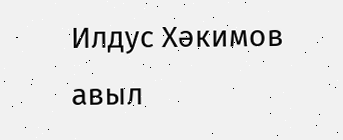Илдус Хәкимов авыл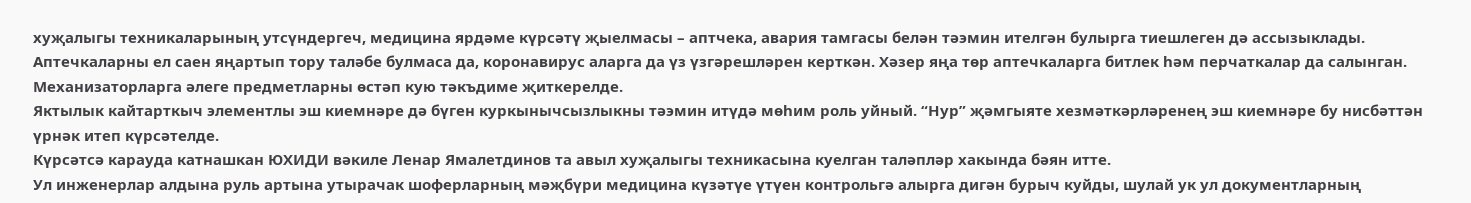хуҗалыгы техникаларының утсүндергеч, медицина ярдәме күрсәтү җыелмасы – аптчека, авария тамгасы белән тәэмин ителгән булырга тиешлеген дә ассызыклады.
Аптечкаларны ел саен яңартып тору таләбе булмаса да, коронавирус аларга да үз үзгәрешләрен керткән. Хәзер яңа төр аптечкаларга битлек һәм перчаткалар да салынган. Механизаторларга әлеге предметларны өстәп кую тәкъдиме җиткерелде.
Яктылык кайтарткыч элементлы эш киемнәре дә бүген куркынычсызлыкны тәэмин итүдә мөһим роль уйный. “Нур” җәмгыяте хезмәткәрләренең эш киемнәре бу нисбәттән үрнәк итеп күрсәтелде.
Күрсәтсә карауда катнашкан ЮХИДИ вәкиле Ленар Ямалетдинов та авыл хуҗалыгы техникасына куелган таләпләр хакында бәян итте.
Ул инженерлар алдына руль артына утырачак шоферларның мәҗбүри медицина күзәтүе үтүен контрольгә алырга дигән бурыч куйды, шулай ук ул документларның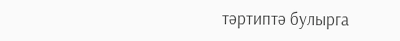тәртиптә булырга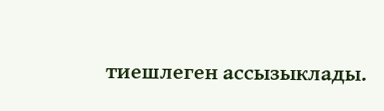тиешлеген ассызыклады.